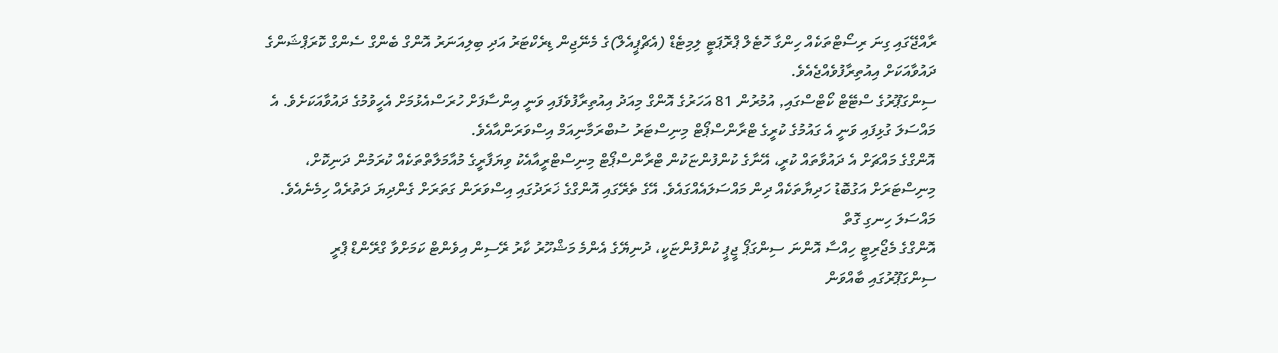ރާއްޖޭގައި ގިނަ ރިސޯޓްތަކެއް ހިންގާ ހޮޓެލް ޕްރޮޕަޓީ ލިމިޓެޑް (އެޗްޕީއެލް)ގެ މެނޭޖިން ޑިރެކްޓަރު އަދި ބިލިއަނަރު އޮންގް ބެންގް ސެންގް ކޮރަޕްޝަންގެ ދައުވާއަކަށް އިއުތިރާފުވެއްޖެއެވެ.
ސިންގަޕޫރުގެ ސްޓޭޓް ކޯޓްސްގައި, އުމުރުން 81 އަހަރުގެ އޮންގް މިއަދު އިއުތިރާފުވެފައި ވަނީ އިންސާފަށް ހުރަސްއެޅުމަށް އެހީވުމުގެ ދައުވާއަކަށެވެ. އެ މައްސަލަ ގުޅިފައި ވަނީ އެ ގައުމުގެ ކުރީގެ ޓްރާންސްޕޯޓް މިނިސްޓަރު ސުބްރަމާނިއަމް އިސްވަރަންއާއެވެ.
އޮންގްގެ މައްޗަށް އެ ދައުވާތައް ކުރީ، އޭނާގެ ކުންފުންޏަކުން ޓްރާންސްޕޯޓް މިނިސްޓްރީއާއެކު ވިޔަފާރީގެ މުއާމަލާތްތަކެއް ކުރަމުން ދަނިކޮށް، މިނިސްޓަރަށް އަގުބޮޑު ހަދިޔާތަކެއް ދިން މައްސަލައެއްގައެވެ. އޭގެ ތެރޭގައި އޮންގްގެ ޚަރަދުގައި އިސްވަރަން ގަތަރަށް ގެންދިޔަ ދަތުރެއް ހިމެނެއެވެ.
މައްސަލަ ހިނގި ގޮތް
އޮންގްގެ މެޖޯރިޓީ ހިއްސާ އޮންނަ ސިންގަޕޯ ޖީޕީ ކުންފުންޏަކީ، ދުނިޔޭގެ އެންމެ މަޝްހޫރު ކާރު ރޭސިން އިވެންޓް ކަމަށްވާ ގްރޭންޑް ޕްރީ ސިންގަޕޫރުގައި ބާއްވަން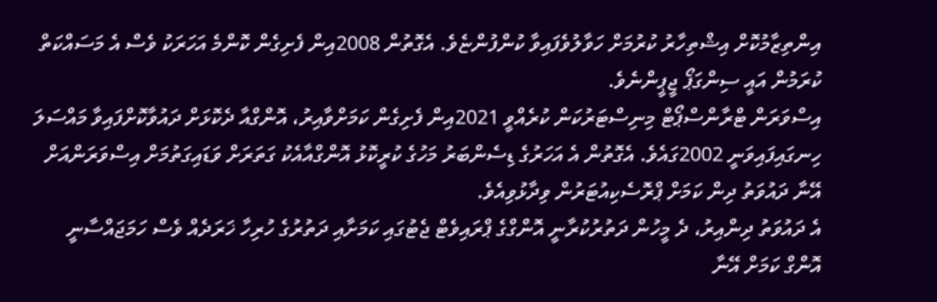އިންތިޒާމުކޮށް އިޝްތިހާރު ކުރުމަށް ހަވާލުވެފައިވާ ކުންފުންޏެވެ. އެގޮތުން 2008އިން ފެށިގެން ކޮންމެ އަހަރަކު ވެސް އެ މަސައްކަތް ކުރަމުން އައީ ސިންގަޕޯ ޖީޕީންނެވެ.
އިސްވަރަން ޓްރާންސްޕޯޓް މިނިސްޓަރުކަން ކުރެއްވީ 2021އިން ފެށިގެން ކަމަށްވާއިރު، އޮންގްއާ ދެކޮޅަށް ދައުވާކޮށްފައިވާ މައްސަލަ ހިނގައިފައިވަނީ 2002ގައެވެ. އެގޮތުން އެ އަހަރުގެ ޑިސެންބަރު މަހުގެ ކުރީކޮޅު އޮންގްއާއެކު ގަތަރަށް ވަޑައިގަތުމަށް އިސްވަރަންއަށް އޭނާ ދައުވަތު ދިން ކަމަށް ޕްރޮސެކިއުޓަރުން ވިދާޅުވިއެވެ.
އެ ދައުވަތު ދިންއިރު، ދެ މީހުން ދަތުރުކުރާނީ އޮންގްގެ ޕްރައިވެޓް ޖެޓުގައި ކަމަށާއި ދަތުރުގެ ހުރިހާ ޚަރަދެއް ވެސް ހަމަޖައްސާނީ އޮންގް ކަމަށް އޭނާ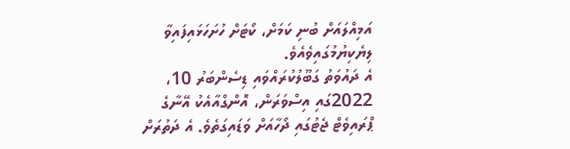އަމިއްލައަށް ބުނި ކަމަށް، ކޯޓަށް ހުށަހަޅައިފައިވާ ލިޔެކިޔުމުގައިވެއެވެ.
އެ ދައުވަތު ގަބޫލުކުރައްވައި ޑިސެންބަރު 10، 2022ގައި އިސްވަރަން، އޮންގްއާއެކު އޭނާގެ ޕްރައިވެޓް ޖެޓުގައި ދޯހާއަށް ވަޑައިގަތެވެ. އެ ދަތުރަށް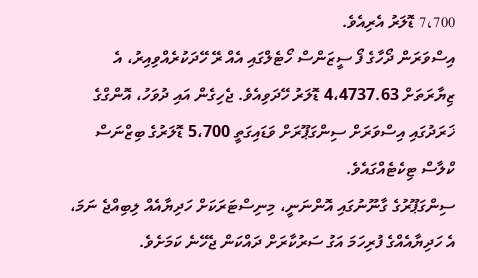7،700 ޑޮލަރު އެރިއެވެ.
އިސްވަރަން ދޯހާގެ ފޯ ސީޒަންސް ހޯޓެލްގައި އެއް ރޭ ހޭދަކުރެއްވިއިރު، އެ ޒިޔާރަތަށް 4،4737.63 ޑޮލަރު ހޭދަވިއެވެ. ޖެހިގެން އައި ދުވަހު، އޮންގްގެ ޚަރަދުގައި އިސްވަރަށް ސިންގަޕޫރަށް ވަޑައިގަތީ 5،700 ޑޮލަރުގެ ބިޒްނަސް ކްލާސް ޓިކެޓެއްގައެވެ.
ސިންގަޕޫރުގެ ގާނޫނުގައި އޮންނަނީ، މިނިސްޓަރަކަށް ހަދިޔާއެއް ލިބިއްޖެ ނަމަ، އެ ހަދިޔާއެއްގެ ފުރިހަމަ އަގު ސަރުކާރަށް ދައްކަން ޖެހޭނެ ކަމަށެވެ.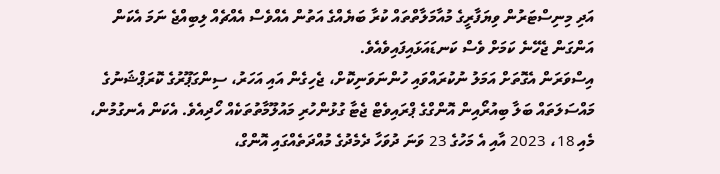އަދި މިނިސްޓަރުން ވިޔަފާރީގެ މުއާމަލާތްތައް ކުރާ ބަޔެއްގެ އަތުން އެއްވެސް އެއްޗެއް ލިބިއްޖެ ނަމަ އެކަން އަންގަން ޖެހޭނެ ކަމަށް ވެސް ކަނޑައަޅައިފައިވެއެވެ.
އިސްވަރަން އެގޮތަށް އަމަލު ނުކުރައްވައި ހުންނަވަނިކޮށް، ޖެހިގެން އައި އަހަރު، ސިންގަޕޫރުގެ ކޮރަޕްޝަނުގެ މައްސަލަތައް ބަލާ ބިއުރޯއިން އޮންގްގެ ޕްރައިވެޓް ޖެޓާ ގުޅުންހުރި މައުލޫމާތުތަކެއް ހޯދިއެވެ. އެކަން އެނގުމުން، މެއި 18، 2023 އާއި އެ މަހުގެ 23 ވަނަ ދުވަހާ ދެމެދުގެ މުއްދަތެއްގައި އޮންގް،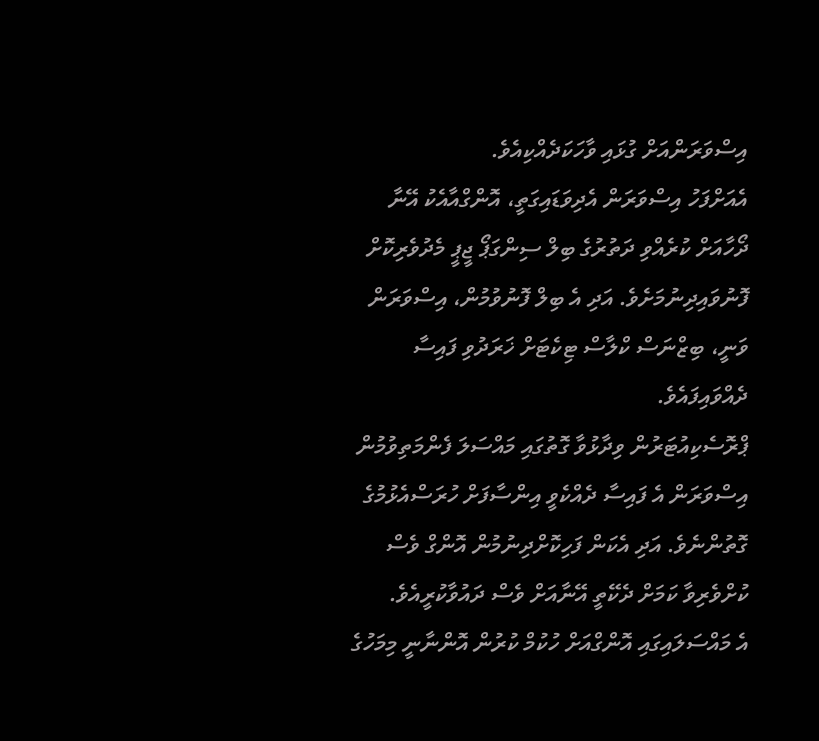އިސްވަރަންއަށް ގުޅައި ވާހަކަދެއްކިއެވެ.
އެއަށްފަހު އިސްވަރަން އެދިވަޑައިގަތީ، އޮންގްއާއެކު އޭނާ ދޯހާއަށް ކުރެއްވި ދަތުރުގެ ބިލް ސިންގަޕޯ ޖީޕީ މެދުވެރިކޮށް ފޮނުވައިދިނުމަށެވެ. އަދި އެ ބިލް ފޮނުވުމުން، އިސްވަރަން ވަނީ، ބިޒްނަސް ކްލާސް ޓިކެޓަށް ޚަރަދުވި ފައިސާ ދެއްވައިފައެވެ.
ޕްރޮސެކިއުޓަރުން ވިދާޅުވާ ގޮތުގައި މައްސަލަ ފެންމަތިވުމުން އިސްވަރަން އެ ފައިސާ ދެއްކެވީ އިންސާފަށް ހުރަސްއެޅުމުގެ ގޮތުންނެވެ. އަދި އެކަން ފަހިކޮށްދިނުމުން އޮންގް ވެސް ކުށްވެރިވާ ކަމަށް ދެކޭތީ އޭނާއަށް ވެސް ދައުވާކުރީއެވެ.
އެ މައްސަލައިގައި އޮންގްއަށް ހުކުމް ކުރުން އޮންނާނީ މިމަހުގެ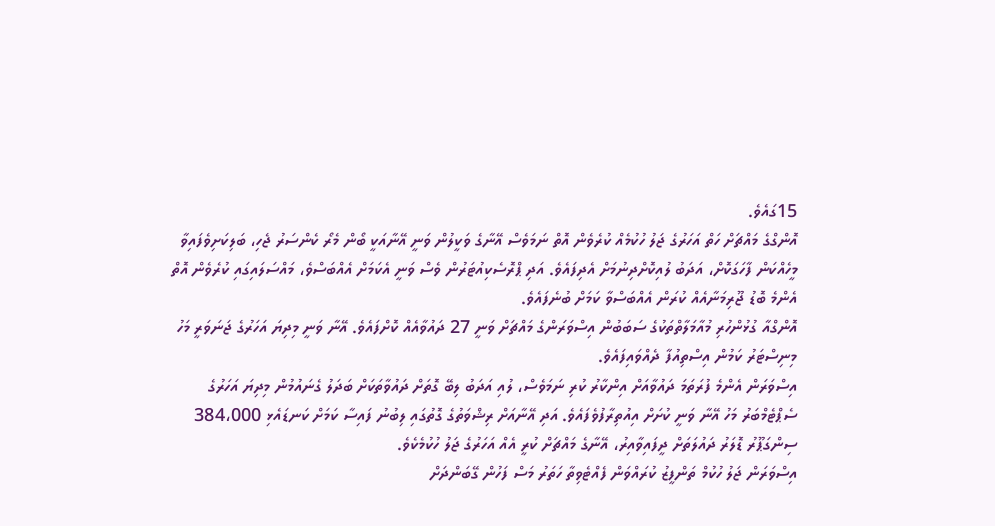15ގައެވެ.
އޮންގްގެ މައްޗަށް ހަތް އަހަރުގެ ޖަލު ހުކުމެއް ކުރެވެން އޮތް ނަމަވެސް އޭނާގެ ވަކީލުން ވަނީ އޭނާއަކީ ބޯން މެރޯ ކެންސަރު ޖެހި، ބަލިކަށިވެފައިވާ މީހެއްކަން ފާހަގަކޮށް، އަދަބު ލުއިކޮށްދިނުމަށް އެދިފައެވެ. އަދި ޕްރޮސެކިއުޓަރުން ވެސް ވަނީ އެކަމަށް އެއްބަސްވެ، މައްސަލައިގައި ކުރެވެން އޮތް އެންމެ ބޮޑު ޖޫރިމަނާއެއް ކުރަން އެއްބަސްވާ ކަމަށް ބުނެފައެވެ.
އޮންގްއާ ގުޅުންހުރި މުއާމަލާތްތަކުގެ ސަބަބުން އިސްވަރަންގެ މައްޗަށް ވަނީ 27 ދައުވާއެއް ކޮށްފައެވެ. އޭނާ ވަނީ މިދިޔަ އަހަރުގެ ޖަނަވަރީ މަހު މިނިސްޓަރު ކަމުން އިސްތިއުފާ ދެއްވައިފައެވެ.
އިސްވަރަން އެންމެ ފުރަތަމަ ދައުވާއަށް އިންކާރު ކުރި ނަމަވެސް، ލުއި އަދަބު ލިބޭ ގޮތަށް ދައުވާތަކަށް ބަދަލު ގެނައުމުން މިދިޔަ އަހަރުގެ ސެޕްޓެމްބަރު މަހު އޭނާ ވަނީ ކުށަށް އިއުތިރާފުވެފައެވެ. އަދި އޭނާއަށް ރިޝްވަތުގެ ގޮތުގައި ލިބުނު ފައިސާ ކަމަށް ކަނޑައެޅި 384،000 ސިންގަޕޫރު ޑޮލަރު ދައުލަތަށް ދީފައިވާއިރު، އޭނާގެ މައްޗަށް ކުރީ އެއް އަހަރުގެ ޖަލު ހުކުމެކެވެ.
އިސްވަރަން ޖަލު ހުކުމް ތަންފީޒު ކުރައްވަން ފެއްޓެވިތާ ހަތަރު މަސް ފަހުން ގޭބަންދަށް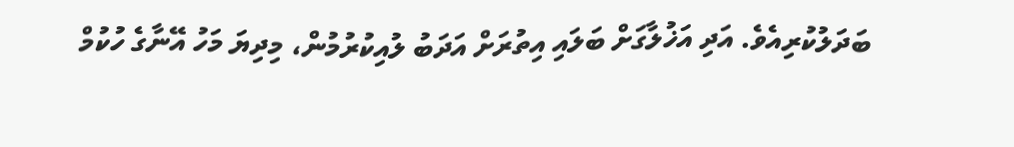ބަދަލުކުރިއެވެ. އަދި އަޚުލާގަށް ބަލައި އިތުރަށް އަދަބު ލުއިކުރުމުން، މިދިޔަ މަހު އޭނާގެ ހުކުމް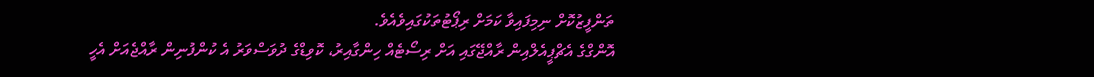ތަންފީޒުކޮށް ނިމިފައިވާ ކަމަށް ރިޕޯޓުތަކުގައިވެއެވެ.
އޮންގްގެ އެޗްޕީއެލްއިން ރާއްޖޭގައި އަށް ރިސޯޓެއް ހިންގާއިރު، ކޮވިޑްގެ ދުވަސްވަރު އެ ކުންފުނިން ރާއްޖެއަށް އެހީ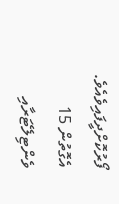ފޯރުކޮށްދީފައިވެއެވެ. އެގޮތުން 15 ވެންޓިލޭޓަރާއި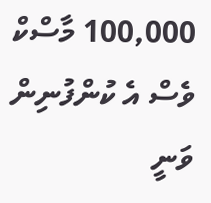100,000 މާސްކް ވެސް އެ ކުންފުނިން ވަނީ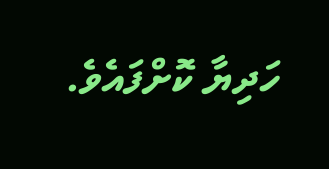ހަދިޔާ ކޮށްފައެވެ.